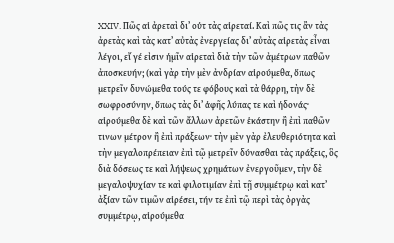XXIV. Πῶς αἱ ἀρεταὶ δι’ οὑτ τὰς αἱρεταί. Καὶ πῶς τις ἂν τὰς ἀρετὰς καὶ τὰς κατ’ αὐτὰς ἐνεργείας δι’ αὐτὰς αἱρετὰς εἶναι λέγοι, εἴ γέ εἰσιν ἡμῖν αἱρεταὶ διὰ τὴν τῶν ἀμέτρων παθῶν ἀποσκευήν; (καὶ γὰρ τὴν μὲν ἀνδρίαν αἱρούμεθα, ὅπως μετρεῖν δυνώμεθα τούς τε φόβους καὶ τὰ θάρρη, τὴν δὲ σωφροσύνην, ὅπως τὰς δι’ ἁφῆς λύπας τε καὶ ἡδονάς· αἱρούμεθα δὲ καὶ τῶν ἄλλων ἀρετῶν ἑκάστην ἢ ἐπὶ παθῶν τινων μέτρον ἢ ἐπὶ πράξεων· τὴν μὲν γὰρ ἐλευθεριότητα καὶ τὴν μεγαλοπρέπειαν ἐπὶ τῷ μετρεῖν δύνασθαι τὰς πράξεις, ὃς διὰ δόσεως τε καὶ λήψεως χρημάτων ἐνεργοῦμεν, τὴν δὲ μεγαλοψυχίαν τε καὶ φιλοτιμίαν ἐπὶ τῇ συμμέτρῳ καὶ κατ’ ἀξίαν τῶν τιμῶν αἱρέσει, τήν τε ἐπὶ τῷ περὶ τὰς ὀργὰς συμμέτρῳ, αἱρούμεθα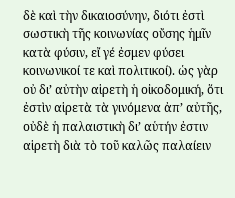δὲ καὶ τὴν δικαιοσύνην, διότι ἐστὶ σωστικὴ τῆς κοινωνίας οὔσης ἡμῖν κατὰ φύσιν, εἴ γέ ἐσμεν φύσει κοινωνικοί τε καὶ πολιτικοί). ὡς γὰρ οὐ δι’ αὐτὴν αἱρετὴ ἡ οἰκοδομική, ὅτι ἐστὶν αἱρετὰ τὰ γινόμενα ἀπ’ αὐτῆς, οὐδὲ ἡ παλαιστικὴ δι’ αὑτήν ἐστιν αἱρετὴ διὰ τὸ τοῦ καλῶς παλαίειν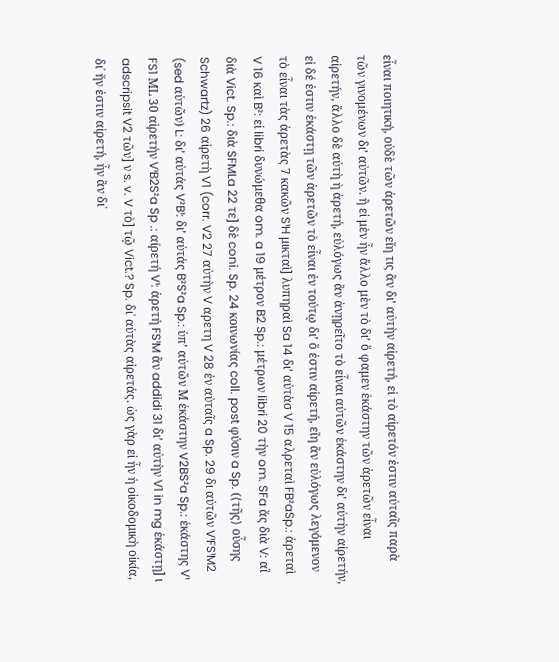εἶναι ποιητική, οὐδὲ τῶν ἀρετῶν εἴη τις ἂν δι’ αὐτὴν αἱρετή, εἰ τὸ αἱρετόν ἐστιν αὐταῖς παρὰ τῶν γινομένων δι’ αὐτῶν. ἢ εἰ μὲν ἦν ἄλλο μὲν τὸ δι’ ὅ φαμεν ἑκάστην τῶν ἀρετῶν εἶναι αἱρετήν, ἄλλο δὲ αὐτὴ ἡ ἀρετή, εὐλόγως ἂν ἀνῃρεῖτο τὸ εἶναι αὐτῶν ἑκάστην δι’ αὐτὴν αἱρετήν, εἰ δέ ἐστιν ἑκάστῃ τῶν ἀρετῶν τὸ εἶναι ἐν τούτῳ δι’ ὅ ἐστιν αἱρετή, εἴη ἂν εὐλόγως λεγόμενον τὸ εἶναι τὰς ἀρετὰς 7 κακῶν S¹H μικταὶ] λυπηραὶ Sa 14 δι’ αὐτὰσ V 15 αλρεταὶ FB²aSp.: ἀρεταὶ V 16 καὶ B²: εἰ libri δυνώμεθα om. a 19 μέτρον B2 Sp.: μέτρων libri 20 τὴν om. SFa ἅς διὰ V: αἳ διὰ Vict. Sp.: διὰ SFMLa 22 τε] δὲ coni. Sp. 24 κοινωνίας coll. post φύσιν a Sp. (⟨τῆς⟩ οὖσης Schwartz) 26 αἱρετὴ V1 (corr. V2 27 αὐτὴν V αρετη V 28 ἐν αὐταῖς a Sp. 29 δι αὐτῶν V¹FS¹M2 (sed αὑτῶν) L: δι’ αὑτάς V²B¹: δι’ αὐτάς B²S²a Sp.: ὑπ’ αὐτῶν Μ ἑκάστην V2BS²a Sp.: ἑκάστης V¹ FS1 ΜL 30 αἱρετήν V¹B2S²a Sp .: αίρετή V¹: ἀρετή FS¹M ἂν addidi 31 δι’ αὐτὴν V1 in mg ἑκάστῃ] ι adscripsit V2 τῶν] ν s. v. V τὸ] τῷ Vict.? Sp. δι᾿ αὑτὰς αἱρετάς. ὡς γὰρ εἰ ἦν ἡ οἰκοδομικὴ οἰκία, δι᾿ ἥν ἐστιν αἱρετή, ἦν ἂν δι᾿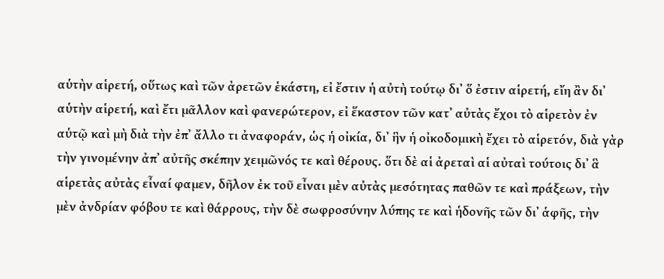αὑτὴν αἱρετή, οὕτως καὶ τῶν ἀρετῶν ἑκάστη, εἰ ἔστιν ἡ αὐτὴ τούτῳ δι᾿ ὅ ἐστιν αἱρετή, εἴη ἂν δι᾿ αὑτὴν αἱρετή, καὶ ἔτι μᾶλλον καὶ φανερώτερον, εἰ ἕκαστον τῶν κατ᾿ αὐτὰς ἔχοι τὸ αἱρετὸν ἐν αὑτῷ καὶ μὴ διὰ τὴν ἐπ᾿ ἄλλο τι ἀναφοράν, ὡς ἡ οἰκία, δι᾿ ἣν ἡ οἰκοδομικὴ ἔχει τὸ αἱρετόν, διὰ γὰρ τὴν γινομένην ἀπ᾿ αὐτῆς σκέπην χειμῶνός τε καὶ θέρους. ὅτι δὲ αἱ ἀρεταὶ αἱ αὐταὶ τούτοις δι᾿ ἃ αἱρετὰς αὐτὰς εἶναί φαμεν, δῆλον ἐκ τοῦ εἶναι μὲν αὐτὰς μεσότητας παθῶν τε καὶ πράξεων, τὴν μὲν ἀνδρίαν φόβου τε καὶ θάρρους, τὴν δὲ σωφροσύνην λύπης τε καὶ ἡδονῆς τῶν δι᾿ ἁφῆς, τὴν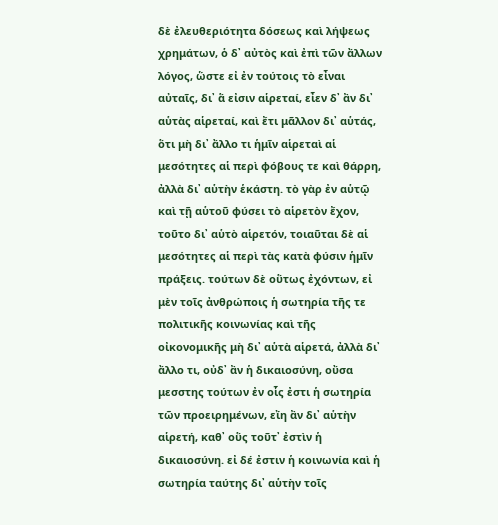δὲ ἐλευθεριότητα δόσεως καὶ λήψεως χρημάτων, ὁ δ᾿ αὐτὸς καὶ ἐπὶ τῶν ἄλλων λόγος, ὥστε εἰ ἐν τούτοις τὸ εἶναι αὐταῖς, δι᾿ ἅ εἰσιν αἱρεταί, εἶεν δ᾿ ἂν δι᾿ αὑτὰς αἱρεταί, καὶ ἔτι μᾶλλον δι᾿ αὑτάς, ὅτι μὴ δι᾿ ἄλλο τι ἡμῖν αἱρεταὶ αἱ μεσότητες αἱ περὶ φόβους τε καὶ θάρρη, ἀλλὰ δι᾿ αὑτὴν ἑκάστη. τὸ γὰρ ἐν αὑτῷ καὶ τῇ αὑτοῦ φύσει τὸ αἱρετὸν ἔχον, τοῦτο δι᾿ αὑτὸ αἱρετόν, τοιαῦται δὲ αἱ μεσότητες αἱ περὶ τὰς κατὰ φύσιν ἡμῖν πράξεις. τούτων δὲ οὕτως ἐχόντων, εἰ μὲν τοῖς ἀνθρώποις ἡ σωτηρία τῆς τε πολιτικῆς κοινωνίας καὶ τῆς οἰκονομικῆς μὴ δι᾿ αὑτὰ αἱρετά, ἀλλὰ δι᾿ ἄλλο τι, οὐδ᾿ ἂν ἡ δικαιοσύνη, οὔσα μεσστης τούτων ἐν οἷς ἐστι ἡ σωτηρία τῶν προειρημένων, εἴη ἂν δι᾿ αὑτὴν αἱρετή, καθ᾿ οὕς τοῦτ᾿ ἐστὶν ἡ δικαιοσύνη. εἰ δέ ἐστιν ἡ κοινωνία καὶ ἡ σωτηρία ταύτης δι᾿ αὑτὴν τοῖς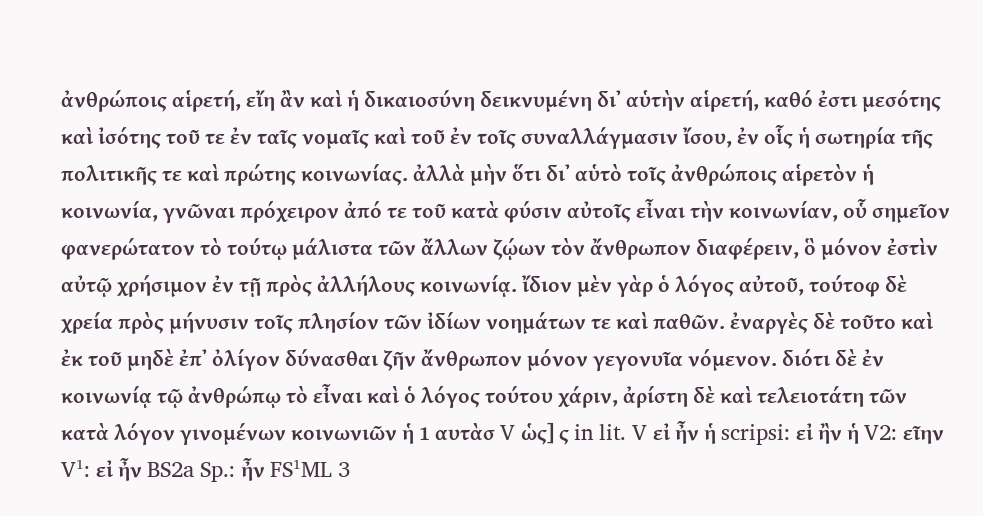ἀνθρώποις αἱρετή, εἴη ἂν καὶ ἡ δικαιοσύνη δεικνυμένη δι᾿ αὑτὴν αἱρετή, καθό ἐστι μεσότης καὶ ἰσότης τοῦ τε ἐν ταῖς νομαῖς καὶ τοῦ ἐν τοῖς συναλλάγμασιν ἴσου, ἐν οἷς ἡ σωτηρία τῆς πολιτικῆς τε καὶ πρώτης κοινωνίας. ἀλλὰ μὴν ὅτι δι᾿ αὑτὸ τοῖς ἀνθρώποις αἱρετὸν ἡ κοινωνία, γνῶναι πρόχειρον ἀπό τε τοῦ κατὰ φύσιν αὐτοῖς εἶναι τὴν κοινωνίαν, οὗ σημεῖον φανερώτατον τὸ τούτῳ μάλιστα τῶν ἄλλων ζῴων τὸν ἄνθρωπον διαφέρειν, ὃ μόνον ἐστὶν αὐτῷ χρήσιμον ἐν τῇ πρὸς ἀλλήλους κοινωνίᾳ. ἴδιον μὲν γὰρ ὁ λόγος αὐτοῦ, τούτοφ δὲ χρεία πρὸς μήνυσιν τοῖς πλησίον τῶν ἰδίων νοημάτων τε καὶ παθῶν. ἐναργὲς δὲ τοῦτο καὶ ἐκ τοῦ μηδὲ ἐπ᾿ ὀλίγον δύνασθαι ζῆν ἄνθρωπον μόνον γεγονυῖα νόμενον. διότι δὲ ἐν κοινωνίᾳ τῷ ἀνθρώπῳ τὸ εἶναι καὶ ὁ λόγος τούτου χάριν, ἀρίστη δὲ καὶ τελειοτάτη τῶν κατὰ λόγον γινομένων κοινωνιῶν ἡ 1 αυτὰσ V ὡς] ς in lit. V εἰ ἦν ἡ scripsi: εἰ ἢν ἡ V2: εῖην V¹: εἰ ἦν BS2a Sp.: ἦν FS¹ML 3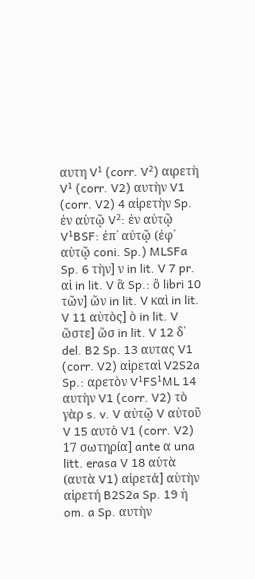αυτη V¹ (corr. V²) αιρετὴ V¹ (corr. V2) αυτὴν V1 (corr. V2) 4 αἱρετὴν Sp. ἐν αὑτῷ V²: ἐν αὐτῷ V¹BSF: ἐπ᾿ αὐτῷ (ἐφ᾿ αὑτῷ coni. Sp.) MLSFa Sp. 6 τὴν] ν in lit. V 7 pr. αἱ in lit. V ἃ Sp.: ὃ libri 10 τῶν] ῶν in lit. V καὶ in lit. V 11 αὐτὸς] ὸ in lit. V ὥστε] ὥσ in lit. V 12 δ᾿ del. B2 Sp. 13 αυτας V1 (corr. V2) αἱρεταὶ V2S2a Sp.: αρετὸν V¹FS¹ML 14 αυτὴν V1 (corr. V2) τὸ γὰρ s. v. V αὐτῷ V αὐτοῦ V 15 αυτὸ V1 (corr. V2) 17 σωτηρία] ante α una litt. erasa V 18 αὑτὰ (αυτὰ V1) αἱρετά] αὑτὴν αἱρετή B2S2a Sp. 19 ἡ om. a Sp. αυτὴν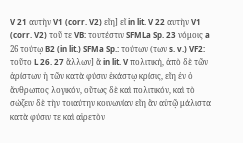V 21 αυτὴν V1 (corr. V2) εἴη] εἴ in lit. V 22 αυτὴν V1 (corr. V2) τοῦ τε VB: τουτέστιν SFMLa Sp. 23 νόμοις a 26 τούτῳ B2 (in lit.) SFMa Sp.: τούτων (των s. v.) VF2: τοῦτο L 26. 27 ἄλλων] ἄ in lit. V πολιτική, ἀπὸ δὲ τῶν ἀρίστων ἡ τῶν κατὰ φύσιν ἑκάστῳ κρίσις, εἴη ἐν ὁ ἄνθρωπος λογικόν, οὕτως δὲ καὶ πολιτικόν, καὶ τὸ σώζειν δὲ τὴν τοιαύτην κοινωνίαν εἴη ἂν αὐτῷ μάλιστα κατὰ φύσιν τε καὶ αἱρετὸν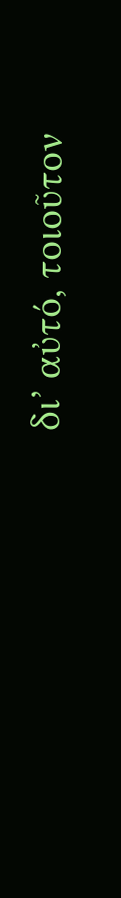δι’ αὐτό, τοιοῦτον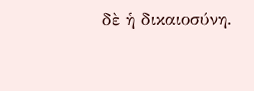δὲ ἡ δικαιοσύνη.